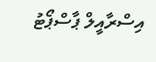އިސްރާއީލް ޕާސްޕޯޓު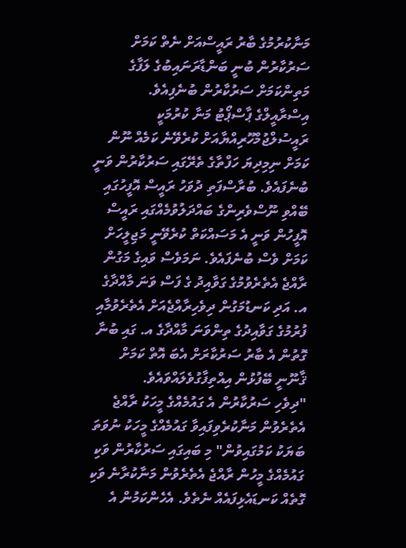މަނާކުރުމުގެ ބާރު ރައީސްއަށް ނެތް ކަމަށް ސަރުކާރުން ބުނީ ބަންޑާރަނައިބުގެ ލަފާގެ މަތިންކަމަށް ސަރުކާރުން ބުނެފިއެވެ.
އިސްރާއީލްގެ ޕާސްޕޯޓު މަނާ ކުރުމަކީ ރައީސުލްޖުމްހޫރިއްޔާއަށް ކުރެވޭނެ ކަމެއް ނޫން ކަމަށް ނިމިދިޔަ ހަފްތާގެ ތެރޭގައި ސަރުކާރުން ވަނީ ބުނެފައެވެ. ބުރާސްފަތި ދުވަހު ރައީސް އޮފީހުގައި ބޭއްވި ނޫސްވެރިންގެ ބައްދަލުވުމެއްގައި ރައީސް އޮފީހުން ވަނީ އެ މަސައްކަތް ކުރެވޭނީ މަޖިލީހަށް ކަމަށް ވެސް ބުނެފައެވެ. ނަމަވެސް ވައިގެ މަގުން ރާއްޖެ އެތެރެވުމުގެ ގަވާއިދު ގެ ފަސް ވަނަ މާއްދާގެ އ. އަދި ކަނޑުމަގުން ދިވެހިރާއްޖެއަށް އެތެރެވުމާއި ފުރުމުގެ ގަވާއިދުގެ ތިންވަނަ މާއްދާގެ އ. ގައި ބުނާ ގޮތުން އެ ބާރު ސަރުކާރަށް އެބަ އޮތް ކަމަށް ޤާނޫނީ ބޭފުޅުން އިއްތިފާގުވެލައްވައެވެ.
"ދިވެހި ސަރުކާރުން އެ ގައުމެއްގެ މީހަކު ރާއްޖެ އެތެރެވުން މަނާކުރެވިފައިވާ ގައުމެއްގެ މީހަކު ނުވަތަ ބަޔަކު ކަމުގައިވުން" މި ބައިގައި ސަރުކާރުން ވަކި ގައުމެއްގެ މީހުން ރާއްޖެ އެތެރެވުން މަނާކުރާނެ ވަކި ގޮތެއް ކަނޑައެޅިފައެއް ނެތެވެ. އެހެންކަމުން އެ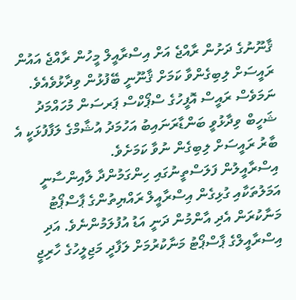ޤާނޫނުގެ ދަށުން ރާއްޖެ އަށް އިސްރާއީލް މީހުން ރާއްޖެ އައުން ރައީސަށް ލިބިގެންވާ ކަމަށް ޤާނޫނީ ބޭފުޅުން ވިދާޅުވެއެވެ. ނަމަވެސް ރައީސް އޮފީހުގެ ސްޕޯކްސް ޕަރސަން މުހައްމަދު ޝަހީބް ވިދާޅުވީ ބަންޑާރަނައިބު އަހުމަދު އުޝާމްގެ ލަފާފުޅަކީ އެ ބާރު ރައީސަށް ލިބިގެން ނުވާ ކަމަށެވެ.
އިސްރާއީލުން ފަލަސްތީނުގައި ހިންގަމުންދާ ލާއިންސާނީ އަމަލުތަކާއި ގުޅިގެން އިސްރާއީލް ރައްޔިތުންގެ ޕާސްޕޯޓު މަނާކުރަން އެދި އާންމުން ދަނީ އަޑު އުފުލަމުންނެވެ. އަދި އިސްރާއީލްގެ ޕާސްޕޯޓު މަނާކުރުމަށް ލަފާދީ މަޖިލީހުގެ ހާރިޖީ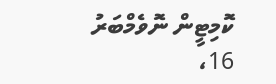ކޮމިޓީން ނޮވެމްބަރު 16،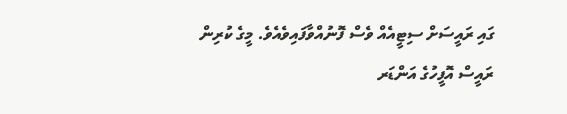ގައި ރައީސަށް ސިޓީއެއް ވެސް ފޮނުއްވާފައިވެއެވެ. މީގެ ކުރިން ރައީސް އޮފީހުގެ އަންޑަރ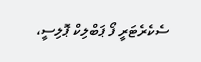ސެކެރެޓަރީ ފޯ ޕަބްލިކް ޕޮލިސީ،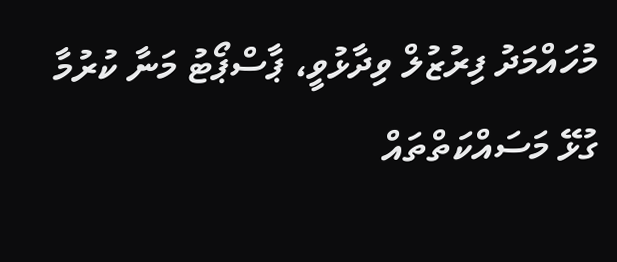މުހައްމަދު ފިރުޒުލް ވިދާޅުވީ، ޕާސްޕޯޓު މަނާ ކުރުމާ ގުޅޭ މަސައްކަތްތައް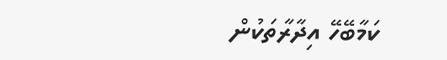ކަމާބޭހޭ އިދާރާތަކުން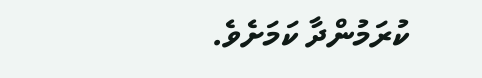ކުރަމުންދާ ކަމަށެވެ.